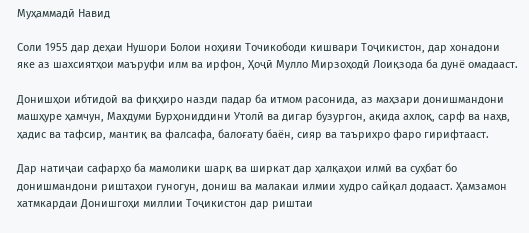Муҳаммадӣ Навид

Соли 1955 дар деҳаи Нушори Болои ноҳияи Точикободи кишвари Тоҷикистон, дар хонадони яке аз шахсиятҳои маъруфи илм ва ирфон, Ҳоҷӣ Мулло Мирзоҳодӣ Лоиқзода ба дунё омадааст.

Донишҳои ибтидоӣ ва фиқҳиро назди падар ба итмом расонида, аз маҳзари донишмандони машҳуре ҳамчун, Махдуми Бурҳониддини Утолӣ ва дигар бузургон, ақида ахлоқ, сарф ва наҳв, ҳадис ва тафсир, мантиқ ва фалсафа, балоғату баён, сияр ва таърихро фаро гирифтааст.

Дар натиҷаи сафарҳо ба мамолики шарқ ва ширкат дар ҳалқаҳои илмӣ ва суҳбат бо донишмандони риштаҳои гуногун, дониш ва малакаи илмии худро сайқал додааст. Ҳамзамон хатмкардаи Донишгоҳи миллии Тоҷикистон дар риштаи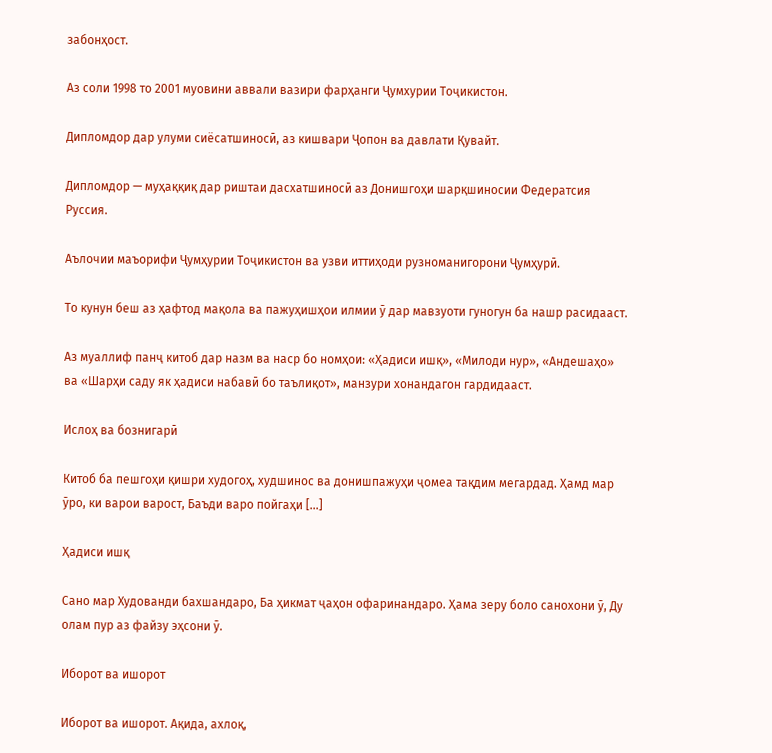забонҳост.

Аз соли 1998 то 2001 муовини аввали вазири фарҳанги Ҷумхурии Тоҷикистон.

Дипломдор дар улуми сиёсатшиносӣ, аз кишвари Ҷопон ва давлати Қувайт.

Дипломдор — муҳаққиқ дар риштаи дасхатшиносӣ аз Донишгоҳи шарқшиносии Федератсия Руссия.

Аълочии маъорифи Ҷумҳурии Тоҷикистон ва узви иттиҳоди рузноманигорони Ҷумҳурӣ.

То кунун беш аз ҳафтод мақола ва пажуҳишҳои илмии ӯ дар мавзуоти гуногун ба нашр расидааст.

Аз муаллиф панҷ китоб дар назм ва наср бо номҳои: «Ҳадиси ишқ», «Милоди нур», «Андешаҳо» ва «Шарҳи саду як ҳадиси набавӣ бо таълиқот», манзури хонандагон гардидааст.

Ислоҳ ва бознигарӣ

Китоб ба пешгоҳи қишри худогоҳ, худшинос ва донишпажуҳи ҷомеа тақдим мегардад. Ҳамд мар ӯро, ки варои варост, Баъди варо пойгаҳи […]

Ҳадиси ишқ

Сано мар Худованди бахшандаро, Ба ҳикмат ҷаҳон офаринандаро. Ҳама зеру боло санохони ӯ, Ду олам пур аз файзу эҳсони ӯ.

Иборот ва ишорот

Иборот ва ишорот. Ақида, ахлоқ,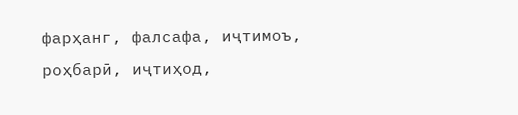фарҳанг, фалсафа, иҷтимоъ, роҳбарӣ, иҷтиҳод,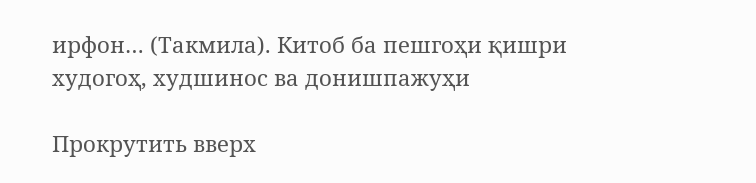ирфон… (Такмила). Китоб ба пешгоҳи қишри худогоҳ, худшинос ва донишпажуҳи

Прокрутить вверх